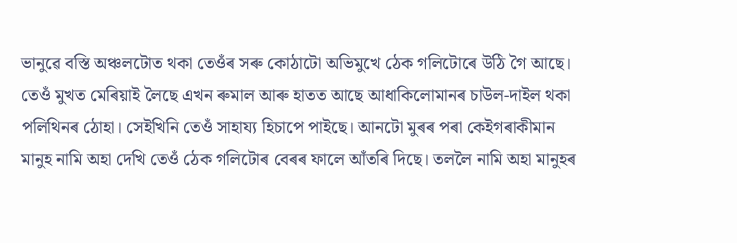ভানুৱে বস্তি অঞ্চলটোত থকা তেওঁৰ সৰু কোঠাটো অভিমুখে ঠেক গলিটোৰে উঠি গৈ আছে। তেওঁ মুখত মেৰিয়াই লৈছে এখন ৰুমাল আৰু হাতত আছে আধাকিলোমানৰ চাউল-দাইল থকা পলিথিনৰ ঠোহা। সেইখিনি তেওঁ সাহায্য হিচাপে পাইছে। আনটো মুৰৰ পৰা কেইগৰাকীমান মানুহ নামি অহা দেখি তেওঁ ঠেক গলিটোৰ বেৰৰ ফালে আঁতৰি দিছে। তললৈ নামি অহা মানুহৰ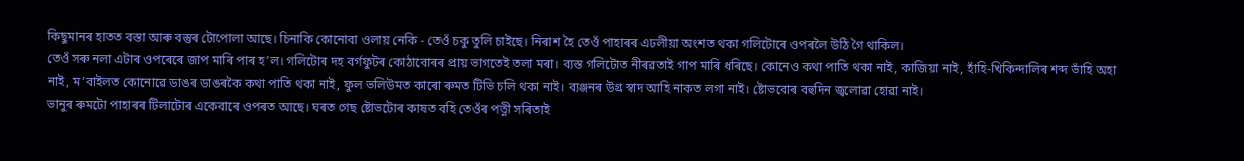কিছুমানৰ হাতত বস্তা আৰু বস্তুৰ টোপোলা আছে। চিনাকি কোনোবা ওলায় নেকি - তেওঁ চকু তুলি চাইছে। নিৰাশ হৈ তেওঁ পাহাৰৰ এঢলীয়া অংশত থকা গলিটোৰে ওপৰলৈ উঠি গৈ থাকিল।
তেওঁ সৰু নলা এটাৰ ওপৰেৰে জাপ মাৰি পাৰ হ’ল। গলিটোৰ দহ বৰ্গফুটৰ কোঠাবোৰৰ প্ৰায় ভাগতেই তলা মৰা। ব্যস্ত গলিটোত নীৰৱতাই গাপ মাৰি ধৰিছে। কোনেও কথা পাতি থকা নাই, কাজিয়া নাই, হাঁহি-খিকিন্দালিৰ শব্দ ভাঁহি অহা নাই, ম’বাইলত কোনোৱে ডাঙৰ ডাঙৰকৈ কথা পাতি থকা নাই, ফুল ভলিউমত কাৰো ৰুমত টিভি চলি থকা নাই। ব্যঞ্জনৰ উগ্ৰ স্বাদ আহি নাকত লগা নাই। ষ্টোভবোৰ বহুদিন জ্বলোৱা হোৱা নাই।
ভানুৰ ৰুমটো পাহাৰৰ টিলাটোৰ একেবাৰে ওপৰত আছে। ঘৰত গেছ ষ্টোভটোৰ কাষত বহি তেওঁৰ পত্নী সৰিতাই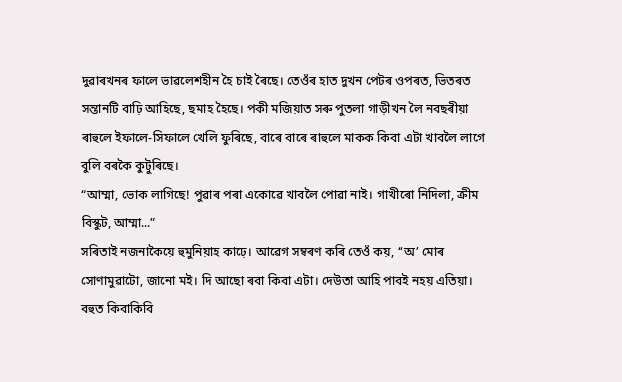দুৱাৰখনৰ ফালে ভাৱলেশহীন হৈ চাই ৰৈছে। তেওঁৰ হাত দুখন পেটৰ ওপৰত, ভিতৰত সন্তানটি বাঢ়ি আহিছে, ছমাহ হৈছে। পকী মজিয়াত সৰু পুতলা গাড়ীখন লৈ নবছৰীয়া ৰাহুলে ইফালে-সিফালে খেলি ফুৰিছে, বাৰে বাৰে ৰাহুলে মাকক কিবা এটা খাবলৈ লাগে বুলি বৰকৈ কুটুৰিছে।
“আম্মা, ভোক লাগিছে! পুৱাৰ পৰা একোৱে খাবলৈ পোৱা নাই। গাখীৰো নিদিলা, ক্ৰীম বিস্কুট, আম্মা...”
সৰিতাই নজনাকৈয়ে হুমুনিয়াহ কাঢ়ে। আৱেগ সম্বৰণ কৰি তেওঁ কয়, ‘‘অ’ মোৰ সোণামুৱাটো, জানো মই। দি আছো ৰবা কিবা এটা। দেউতা আহি পাবই নহয় এতিয়া। বহুত কিবাকিবি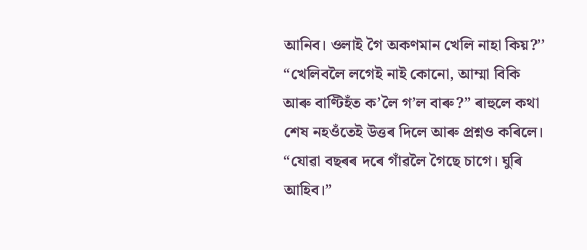আনিব। ওলাই গৈ অকণমান খেলি নাহা কিয়?’’
“খেলিবলৈ লগেই নাই কোনো, আম্মা বিকি আৰু বাণ্টিহঁত ক’লৈ গ’ল বাৰু?” ৰাহুলে কথা শেষ নহওঁতেই উত্তৰ দিলে আৰু প্ৰশ্নও কৰিলে।
“যোৱা বছৰৰ দৰে গাঁৱলৈ গৈছে চাগে। ঘুৰি আহিব।”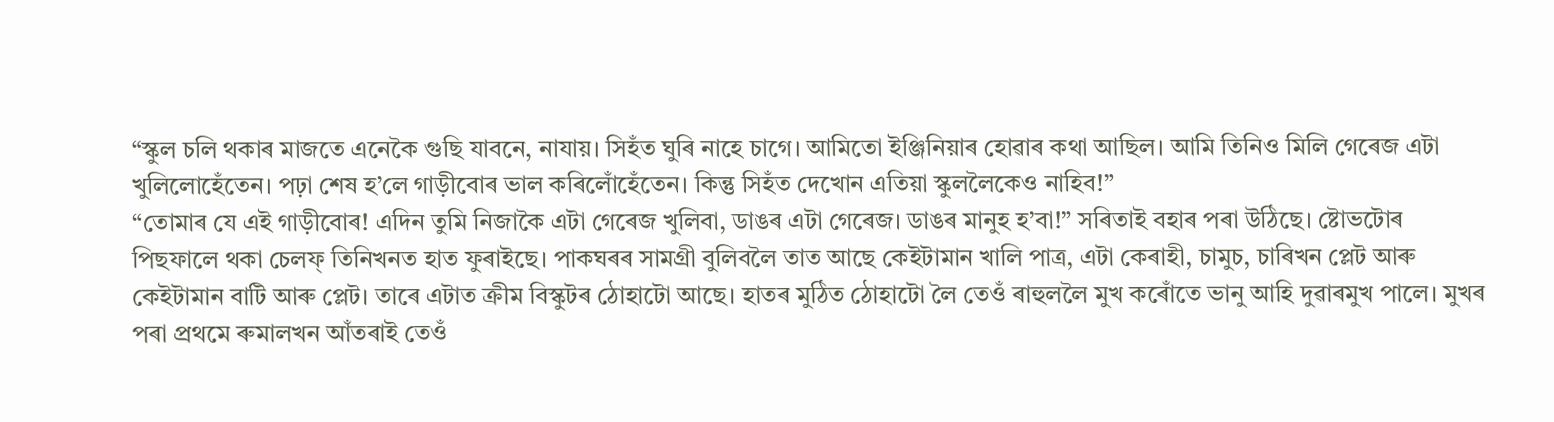“স্কুল চলি থকাৰ মাজতে এনেকৈ গুছি যাবনে, নাযায়। সিহঁত ঘুৰি নাহে চাগে। আমিতো ইঞ্জিনিয়াৰ হোৱাৰ কথা আছিল। আমি তিনিও মিলি গেৰেজ এটা খুলিলোহেঁতেন। পঢ়া শেষ হ’লে গাড়ীবোৰ ভাল কৰিলোঁহেঁতেন। কিন্তু সিহঁত দেখোন এতিয়া স্কুললৈকেও নাহিব!”
“তোমাৰ যে এই গাড়ীবোৰ! এদিন তুমি নিজাকৈ এটা গেৰেজ খুলিবা, ডাঙৰ এটা গেৰেজ। ডাঙৰ মানুহ হ’বা!” সৰিতাই বহাৰ পৰা উঠিছে। ষ্টোভটোৰ পিছফালে থকা চেলফ্ তিনিখনত হাত ফুৰাইছে। পাকঘৰৰ সামগ্ৰী বুলিবলৈ তাত আছে কেইটামান খালি পাত্ৰ, এটা কেৰাহী, চামুচ, চাৰিখন প্লেট আৰু কেইটামান বাটি আৰু প্লেট। তাৰে এটাত ক্ৰীম বিস্কুটৰ ঠোহাটো আছে। হাতৰ মুঠিত ঠোহাটো লৈ তেওঁ ৰাহুললৈ মুখ কৰোঁতে ভানু আহি দুৱাৰমুখ পালে। মুখৰ পৰা প্ৰথমে ৰুমালখন আঁতৰাই তেওঁ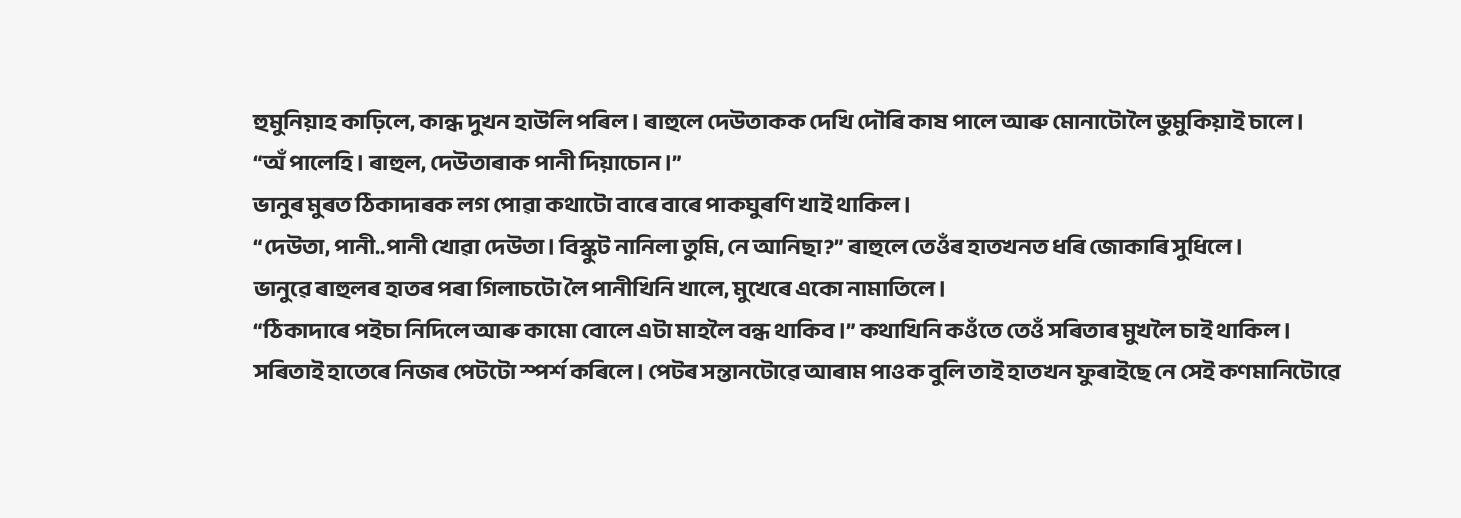হুমুনিয়াহ কাঢ়িলে, কান্ধ দুখন হাউলি পৰিল। ৰাহুলে দেউতাকক দেখি দৌৰি কাষ পালে আৰু মোনাটোলৈ ভুমুকিয়াই চালে।
“অঁ পালেহি। ৰাহুল, দেউতাৰাক পানী দিয়াচোন।”
ভানুৰ মুৰত ঠিকাদাৰক লগ পোৱা কথাটো বাৰে বাৰে পাকঘুৰণি খাই থাকিল।
“দেউতা, পানী..পানী খোৱা দেউতা। বিস্কুট নানিলা তুমি, নে আনিছা?” ৰাহুলে তেওঁৰ হাতখনত ধৰি জোকাৰি সুধিলে।
ভানুৱে ৰাহুলৰ হাতৰ পৰা গিলাচটো লৈ পানীখিনি খালে, মুখেৰে একো নামাতিলে।
“ঠিকাদাৰে পইচা নিদিলে আৰু কামো বোলে এটা মাহলৈ বন্ধ থাকিব।” কথাখিনি কওঁতে তেওঁ সৰিতাৰ মুখলৈ চাই থাকিল।
সৰিতাই হাতেৰে নিজৰ পেটটো স্পৰ্শ কৰিলে। পেটৰ সন্তানটোৱে আৰাম পাওক বুলি তাই হাতখন ফুৰাইছে নে সেই কণমানিটোৱে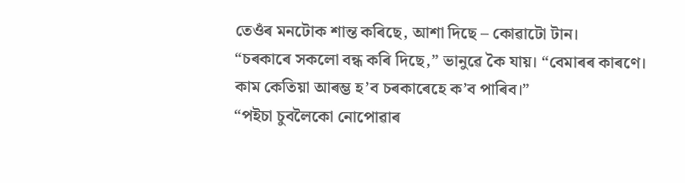তেওঁৰ মনটোক শান্ত কৰিছে, আশা দিছে – কোৱাটো টান।
“চৰকাৰে সকলো বন্ধ কৰি দিছে,” ভানুৱে কৈ যায়। “বেমাৰৰ কাৰণে। কাম কেতিয়া আৰম্ভ হ’ব চৰকাৰেহে ক’ব পাৰিব।”
“পইচা চুবলৈকো নোপোৱাৰ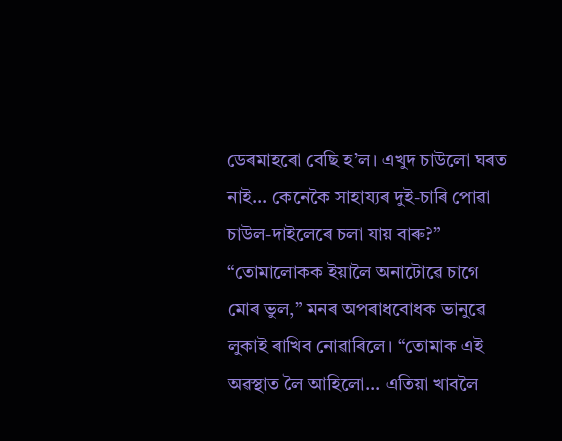ডেৰমাহৰো বেছি হ’ল। এখুদ চাউলো ঘৰত নাই... কেনেকৈ সাহায্যৰ দুই-চাৰি পোৱা চাউল-দাইলেৰে চলা যায় বাৰু?”
“তোমালোকক ইয়ালৈ অনাটোৱে চাগে মোৰ ভুল,” মনৰ অপৰাধবোধক ভানুৱে লুকাই ৰাখিব নোৱাৰিলে। “তোমাক এই অৱস্থাত লৈ আহিলো... এতিয়া খাবলৈ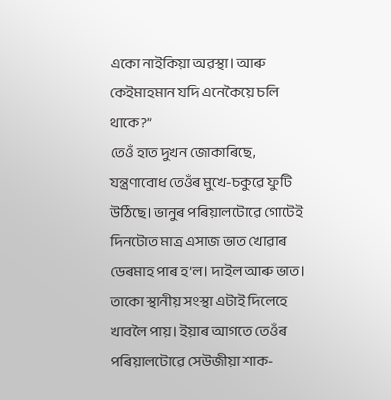একো নাইকিয়া অৱস্থা। আৰু কেইমাহমান যদি এনেকৈয়ে চলি থাকে?”
তেওঁ হাত দুখন জোকাৰিছে, যন্ত্ৰণাবোধ তেওঁৰ মুখে-চকুৱে ফুটি উঠিছে। ভানুৰ পৰিয়ালটোৱে গোটেই দিনটোত মাত্ৰ এসাজ ভাত খোৱাৰ ডেৰমাহ পাৰ হ’ল। দাইল আৰু ভাত। তাকো স্থানীয় সংস্থা এটাই দিলেহে খাবলৈ পায়। ইয়াৰ আগতে তেওঁৰ পৰিয়ালটোৱে সেউজীয়া শাক-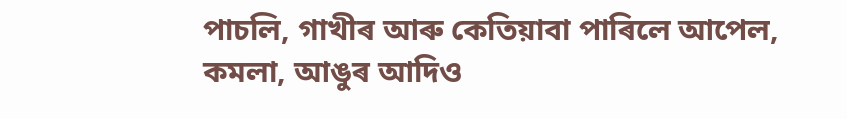পাচলি, গাখীৰ আৰু কেতিয়াবা পাৰিলে আপেল, কমলা, আঙুৰ আদিও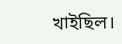খাইছিল।